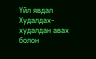Үйл явдал
Худалдах-худалдан авах болон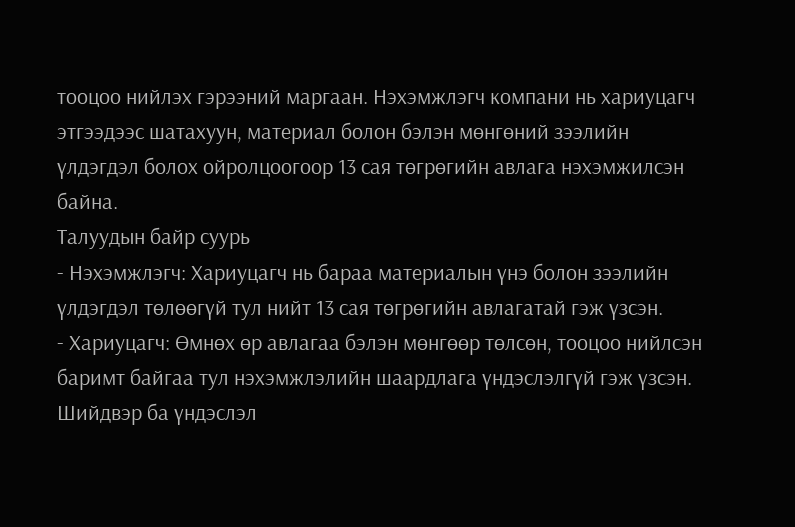тооцоо нийлэх гэрээний маргаан. Нэхэмжлэгч компани нь хариуцагч этгээдээс шатахуун, материал болон бэлэн мөнгөний зээлийн үлдэгдэл болох ойролцоогоор 13 сая төгрөгийн авлага нэхэмжилсэн байна.
Талуудын байр суурь
- Нэхэмжлэгч: Хариуцагч нь бараа материалын үнэ болон зээлийн үлдэгдэл төлөөгүй тул нийт 13 сая төгрөгийн авлагатай гэж үзсэн.
- Хариуцагч: Өмнөх өр авлагаа бэлэн мөнгөөр төлсөн, тооцоо нийлсэн баримт байгаа тул нэхэмжлэлийн шаардлага үндэслэлгүй гэж үзсэн.
Шийдвэр ба үндэслэл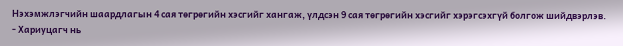Нэхэмжлэгчийн шаардлагын 4 сая төгрөгийн хэсгийг хангаж, үлдсэн 9 сая төгрөгийн хэсгийг хэрэгсэхгүй болгож шийдвэрлэв.
- Хариуцагч нь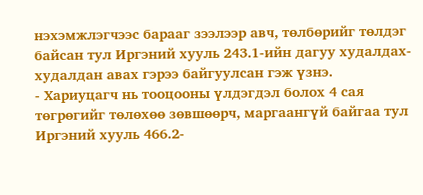нэхэмжлэгчээс барааг зээлээр авч, төлбөрийг төлдэг байсан тул Иргэний хууль 243.1-ийн дагуу худалдах-худалдан авах гэрээ байгуулсан гэж үзнэ.
- Хариуцагч нь тооцооны үлдэгдэл болох 4 сая төгрөгийг төлөхөө зөвшөөрч, маргаангүй байгаа тул Иргэний хууль 466.2-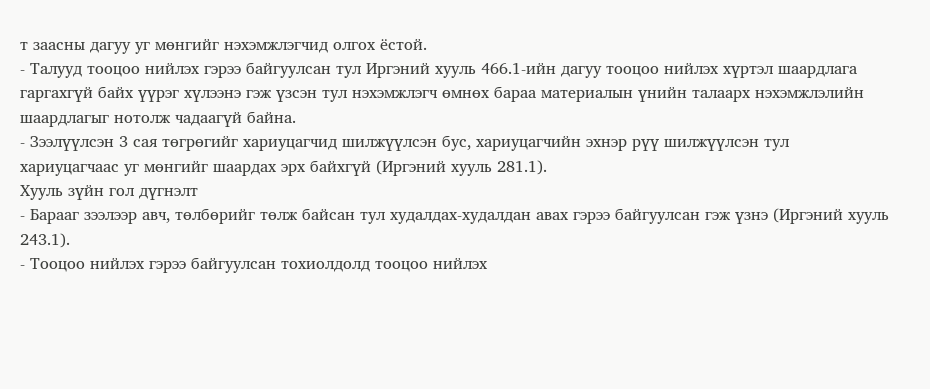т заасны дагуу уг мөнгийг нэхэмжлэгчид олгох ёстой.
- Талууд тооцоо нийлэх гэрээ байгуулсан тул Иргэний хууль 466.1-ийн дагуу тооцоо нийлэх хүртэл шаардлага гаргахгүй байх үүрэг хүлээнэ гэж үзсэн тул нэхэмжлэгч өмнөх бараа материалын үнийн талаарх нэхэмжлэлийн шаардлагыг нотолж чадаагүй байна.
- Зээлүүлсэн 3 сая төгрөгийг хариуцагчид шилжүүлсэн бус, хариуцагчийн эхнэр рүү шилжүүлсэн тул хариуцагчаас уг мөнгийг шаардах эрх байхгүй (Иргэний хууль 281.1).
Хууль зүйн гол дүгнэлт
- Барааг зээлээр авч, төлбөрийг төлж байсан тул худалдах-худалдан авах гэрээ байгуулсан гэж үзнэ (Иргэний хууль 243.1).
- Тооцоо нийлэх гэрээ байгуулсан тохиолдолд тооцоо нийлэх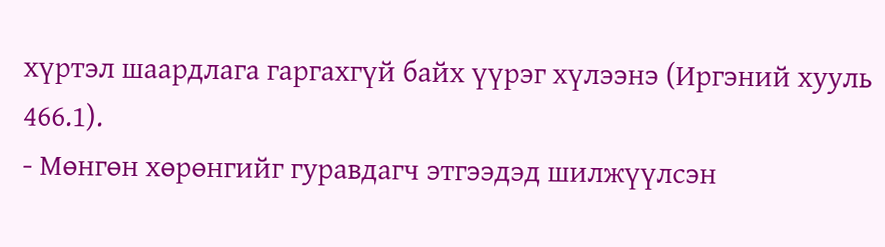хүртэл шаардлага гаргахгүй байх үүрэг хүлээнэ (Иргэний хууль 466.1).
- Мөнгөн хөрөнгийг гуравдагч этгээдэд шилжүүлсэн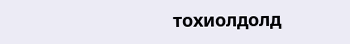тохиолдолд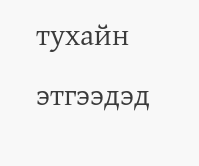тухайн этгээдэд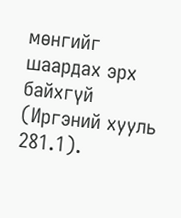мөнгийг шаардах эрх байхгүй (Иргэний хууль 281.1).